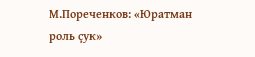М.Пореченков: «Юратман роль çук»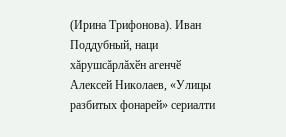(Ирина Трифонова). Иван Поддубный, наци хăрушсăрлăхӗн агенчӗ Алексей Николаев, «Улицы разбитых фонарей» сериалти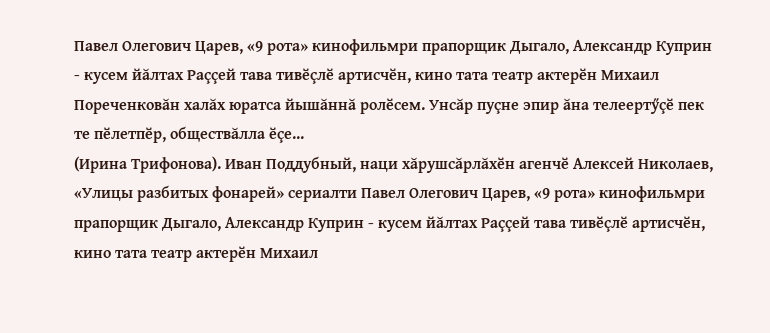Павел Олегович Царев, «9 рота» кинофильмри прапорщик Дыгало, Александр Куприн - кусем йăлтах Раççей тава тивӗçлӗ артисчӗн, кино тата театр актерӗн Михаил Пореченковăн халăх юратса йышăннă ролӗсем. Унсăр пуçне эпир ăна телеертӳçӗ пек те пӗлетпӗр, обществăлла ӗçе...
(Ирина Трифонова). Иван Поддубный, наци хăрушсăрлăхӗн агенчӗ Алексей Николаев, «Улицы разбитых фонарей» сериалти Павел Олегович Царев, «9 рота» кинофильмри прапорщик Дыгало, Александр Куприн - кусем йăлтах Раççей тава тивӗçлӗ артисчӗн, кино тата театр актерӗн Михаил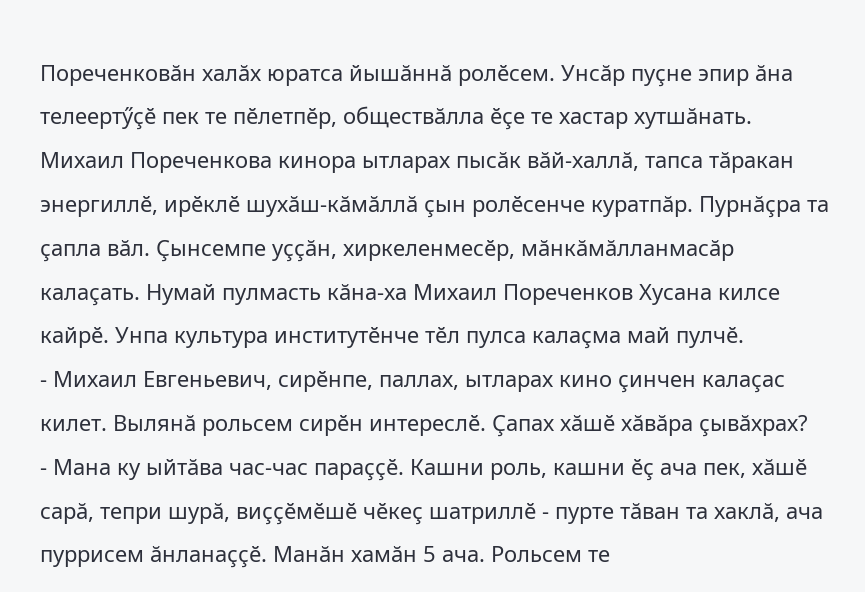Пореченковăн халăх юратса йышăннă ролӗсем. Унсăр пуçне эпир ăна телеертӳçӗ пек те пӗлетпӗр, обществăлла ӗçе те хастар хутшăнать. Михаил Пореченкова кинора ытларах пысăк вăй-халлă, тапса тăракан энергиллӗ, ирӗклӗ шухăш-кăмăллă çын ролӗсенче куратпăр. Пурнăçра та çапла вăл. Çынсемпе уççăн, хиркеленмесӗр, мăнкăмăлланмасăр калаçать. Нумай пулмасть кăна-ха Михаил Пореченков Хусана килсе кайрӗ. Унпа культура институтӗнче тӗл пулса калаçма май пулчӗ.
- Михаил Евгеньевич, сирӗнпе, паллах, ытларах кино çинчен калаçас килет. Вылянă рольсем сирӗн интереслӗ. Çапах хăшӗ хăвăра çывăхрах?
- Мана ку ыйтăва час-час параççӗ. Кашни роль, кашни ӗç ача пек, хăшӗ сарă, тепри шурă, виççӗмӗшӗ чӗкеç шатриллӗ - пурте тăван та хаклă, ача пуррисем ăнланаççӗ. Манăн хамăн 5 ача. Рольсем те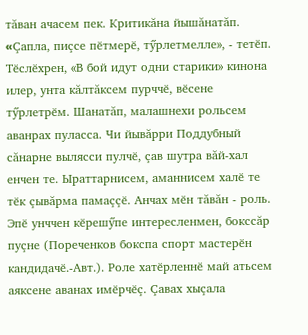тăван ачасем пек. Критикăна йышăнатăп. «Çапла, пиçсе пӗтмерӗ, тӳрлетмелле», - тетӗп. Тӗслӗхрен, «В бой идут одни старики» кинона илер, унта кăлтăксем пурччӗ, вӗсене тӳрлетрӗм. Шанатăп, малашнехи рольсем аванрах пуласса. Чи йывăрри Поддубный сăнарне вылясси пулчӗ, çав шутра вăй-хал енчен те. Ыраттарнисем, аманнисем халӗ те тӗк çывăрма памаççӗ. Анчах мӗн тăвăн - роль. Эпӗ унччен кӗрешӳпе интересленмен, бокссăр пуçне (Пореченков бокспа спорт мастерӗн кандидачӗ.-Авт.). Роле хатӗрленнӗ май атьсем аяксене аванах имӗрчӗç. Çавах хыçала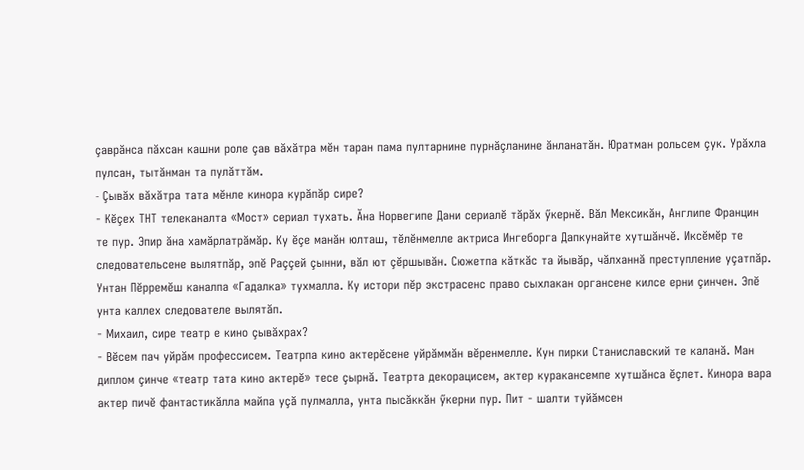çаврăнса пăхсан кашни роле çав вăхăтра мӗн таран пама пултарнине пурнăçланине ăнланатăн. Юратман рольсем çук. Урăхла пулсан, тытăнман та пулăттăм.
- Çывăх вăхăтра тата мӗнле кинора курăпăр сире?
- Кӗçех ТНТ телеканалта «Мост» сериал тухать. Ăна Норвегипе Дани сериалӗ тăрăх ӳкернӗ. Вăл Мексикăн, Англипе Францин те пур. Эпир ăна хамăрлатрăмăр. Ку ӗçе манăн юлташ, тӗлӗнмелле актриса Ингеборга Дапкунайте хутшăнчӗ. Иксӗмӗр те следовательсене вылятпăр, эпӗ Раççей çынни, вăл ют çӗршывăн. Сюжетпа кăткăс та йывăр, чăлханнă преступление уçатпăр. Унтан Пӗрремӗш каналпа «Гадалка» тухмалла. Ку истори пӗр экстрасенс право сыхлакан органсене килсе ерни çинчен. Эпӗ унта каллех следователе вылятăп.
- Михаил, сире театр е кино çывăхрах?
- Вӗсем пач уйрăм профессисем. Театрпа кино актерӗсене уйрăммăн вӗренмелле. Кун пирки Станиславский те каланă. Ман диплом çинче «театр тата кино актерӗ» тесе çырнă. Театрта декорацисем, актер куракансемпе хутшăнса ӗçлет. Кинора вара актер пичӗ фантастикăлла майпа уçă пулмалла, унта пысăккăн ӳкерни пур. Пит - шалти туйăмсен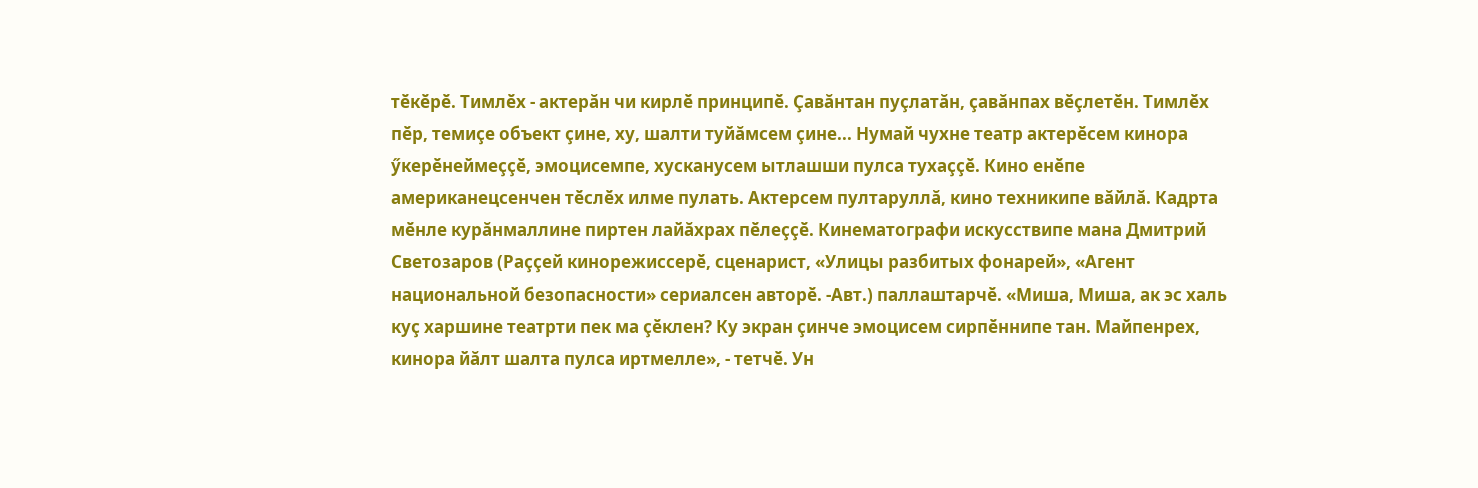тӗкӗрӗ. Тимлӗх - актерăн чи кирлӗ принципӗ. Çавăнтан пуçлатăн, çавăнпах вӗçлетӗн. Тимлӗх пӗр, темиçе объект çине, ху, шалти туйăмсем çине... Нумай чухне театр актерӗсем кинора ӳкерӗнеймеççӗ, эмоцисемпе, хусканусем ытлашши пулса тухаççӗ. Кино енӗпе американецсенчен тӗслӗх илме пулать. Актерсем пултаруллă, кино техникипе вăйлă. Кадрта мӗнле курăнмаллине пиртен лайăхрах пӗлеççӗ. Кинематографи искусствипе мана Дмитрий Светозаров (Раççей кинорежиссерӗ, сценарист, «Улицы разбитых фонарей», «Агент национальной безопасности» сериалсен авторӗ. -Авт.) паллаштарчӗ. «Миша, Миша, ак эс халь куç харшине театрти пек ма çӗклен? Ку экран çинче эмоцисем сирпӗннипе тан. Майпенрех, кинора йăлт шалта пулса иртмелле», - тетчӗ. Ун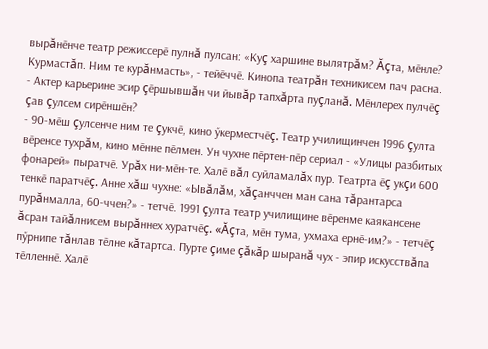вырăнӗнче театр режиссерӗ пулнă пулсан: «Куç харшине вылятрăм? Ăçта, мӗнле? Курмастăп. Ним те курăнмасть», - тейӗччӗ. Кинопа театрăн техникисем пач расна.
- Актер карьерине эсир çӗршывшăн чи йывăр тапхăрта пуçланă. Мӗнлерех пулчӗç çав çулсем сирӗншӗн?
- 90-мӗш çулсенче ним те çукчӗ, кино ӳкерместчӗç. Театр училищинчен 1996 çулта вӗренсе тухрăм, кино мӗнне пӗлмен. Ун чухне пӗртен-пӗр сериал - «Улицы разбитых фонарей» пыратчӗ. Урăх ни-мӗн-те. Халӗ вăл суйламалăх пур. Театрта ӗç укçи 600 тенкӗ паратчӗç. Анне хăш чухне: «Ывăлăм, хăçанччен ман сана тăрантарса пурăнмалла, 60-ччен?» - тетчӗ. 1991 çулта театр училищине вӗренме каякансене ăсран тайăлнисем вырăннех хуратчӗç. «Ăçта, мӗн тума, ухмаха ернӗ-им?» - тетчӗç пӳрнипе тăнлав тӗлне кăтартса. Пурте çиме çăкăр шыранă чух - эпир искусствăпа тӗлленнӗ. Халӗ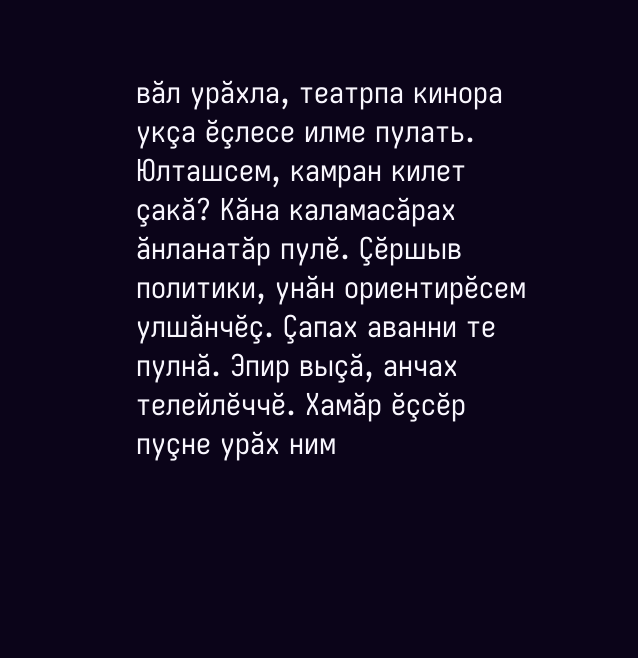вăл урăхла, театрпа кинора укçа ӗçлесе илме пулать. Юлташсем, камран килет çакă? Кăна каламасăрах ăнланатăр пулӗ. Çӗршыв политики, унăн ориентирӗсем улшăнчӗç. Çапах аванни те пулнă. Эпир выçă, анчах телейлӗччӗ. Хамăр ӗçсӗр пуçне урăх ним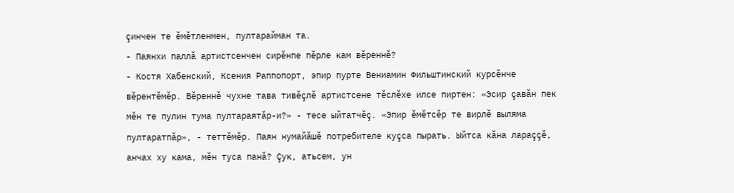çинчен те ӗмӗтленмен, пултарайман та.
- Паянхи паллă артистсенчен сирӗнпе пӗрле кам вӗреннӗ?
- Костя Хабенский, Ксения Раппопорт, эпир пурте Вениамин Фильштинский курсӗнче вӗрентӗмӗр. Вӗреннӗ чухне тава тивӗçлӗ артистсене тӗслӗхе илсе пиртен: «Эсир çавăн пек мӗн те пулин тума пултараятăр-и?» - тесе ыйтатчӗç. «Эпир ӗмӗтсӗр те вирлӗ выляма пултаратпăр», - теттӗмӗр. Паян нумайăшӗ потребителе куçса пырать. Ыйтса кăна лараççӗ, анчах ху кама, мӗн туса панă? Çук, атьсем, ун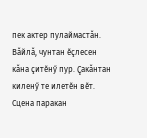пек актер пулаймастăн. Вăйлă, чунтан ӗçлесен кăна çитӗнӳ пур. Çакăнтан киленӳ те илетӗн вӗт. Сцена паракан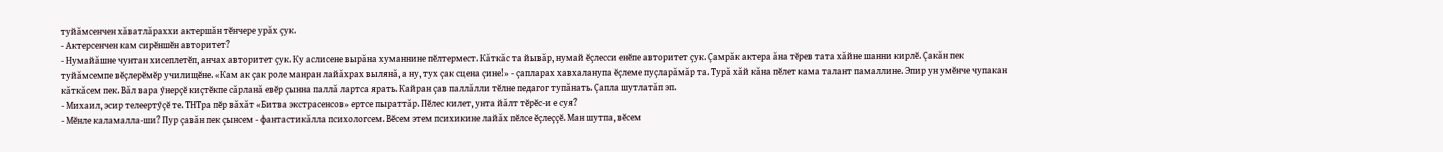туйăмсенчен хăватлăраххи актершăн тӗнчере урăх çук.
- Актерсенчен кам сирӗншӗн авторитет?
- Нумайăшне чунтан хисеплетӗп, анчах авторитет çук. Ку аслисене вырăна хуманнине пӗлтермест. Кăткăс та йывăр, нумай ӗçлесси енӗпе авторитет çук. Çамрăк актера ăна тӗрев тата хăйне шанни кирлӗ. Çакăн пек туйăмсемпе вӗçлерӗмӗр училищӗне. «Кам ак çак роле манран лайăхрах вылянă, а ну, тух çак сцена çине!» - çапларах хавхаланупа ӗçлеме пуçларăмăр та. Турă хăй кăна пӗлет кама талант памаллине. Эпир ун умӗнче чупакан кăткăсем пек. Вăл вара ӳнерçӗ киçтӗкпе сăрланă евӗр çынна паллă лартса ярать. Кайран çав паллăлли тӗлне педагог тупăнать. Çапла шутлатăп эп.
- Михаил, эсир телеертӳçӗ те. ТНТра пӗр вăхăт «Битва экстрасенсов» ертсе пыраттăр. Пӗлес килет, унта йăлт тӗрӗс-и е суя?
- Мӗнле каламалла-ши? Пур çавăн пек çынсем - фантастикăлла психологсем. Вӗсем этем психикине лайăх пӗлсе ӗçлеççӗ. Ман шутпа, вӗсем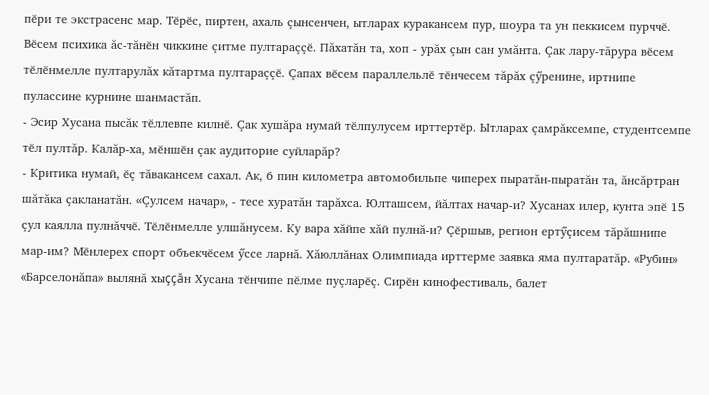пӗри те экстрасенс мар. Тӗрӗс, пиртен, ахаль çынсенчен, ытларах куракансем пур, шоура та ун пеккисем пурччӗ. Вӗсем психика ăс-тăнӗн чиккине çитме пултараççӗ. Пăхатăн та, хоп - урăх çын сан умăнта. Çак лару-тăрура вӗсем тӗлӗнмелле пултарулăх кăтартма пултараççӗ. Çапах вӗсем параллельлӗ тӗнчесем тăрăх çӳренине, иртнипе пулассине курнине шанмастăп.
- Эсир Хусана пысăк тӗллевпе килнӗ. Çак хушăра нумай тӗлпулусем ирттертӗр. Ытларах çамрăксемпе, студентсемпе тӗл пултăр. Калăр-ха, мӗншӗн çак аудиторие суйларăр?
- Критика нумай, ӗç тăвакансем сахал. Ак, 6 пин километра автомобильпе чиперех пыратăн-пыратăн та, ăнсăртран шăтăка çакланатăн. «Çулсем начар», - тесе хуратăн тарăхса. Юлташсем, йăлтах начар-и? Хусанах илер, кунта эпӗ 15 çул каялла пулнăччӗ. Тӗлӗнмелле улшăнусем. Ку вара хăйпе хăй пулнă-и? Çӗршыв, регион ертӳçисем тăрăшнипе мар-им? Мӗнлерех спорт объекчӗсем ӳссе ларнă. Хăюллăнах Олимпиада ирттерме заявка яма пултаратăр. «Рубин» «Барселонăпа» вылянă хыççăн Хусана тӗнчипе пӗлме пуçларӗç. Сирӗн кинофестиваль, балет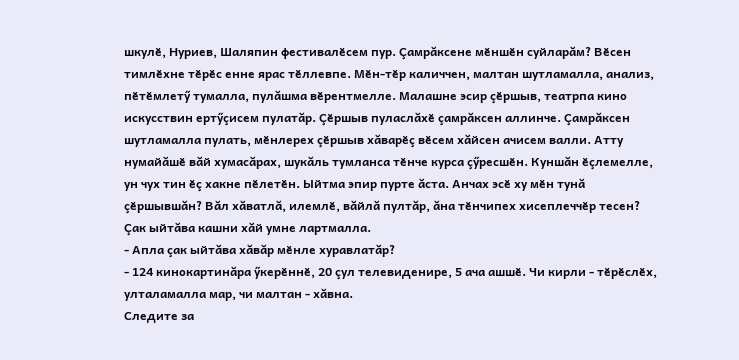шкулӗ, Нуриев, Шаляпин фестивалӗсем пур. Çамрăксене мӗншӗн суйларăм? Вӗсен тимлӗхне тӗрӗс енне ярас тӗллевпе. Мӗн-тӗр каличчен, малтан шутламалла, анализ, пӗтӗмлетӳ тумалла, пулăшма вӗрентмелле. Малашне эсир çӗршыв, театрпа кино искусствин ертӳçисем пулатăр. Çӗршыв пуласлăхӗ çамрăксен аллинче. Çамрăксен шутламалла пулать, мӗнлерех çӗршыв хăварӗç вӗсем хăйсен ачисем валли. Атту нумайăшӗ вăй хумасăрах, шукăль тумланса тӗнче курса çӳресшӗн. Куншăн ӗçлемелле, ун чух тин ӗç хакне пӗлетӗн. Ыйтма эпир пурте ăста. Анчах эсӗ ху мӗн тунă çӗршывшăн? Вăл хăватлă, илемлӗ, вăйлă пултăр, ăна тӗнчипех хисеплеччӗр тесен? Çак ыйтăва кашни хăй умне лартмалла.
- Апла çак ыйтăва хăвăр мӗнле хуравлатăр?
- 124 кинокартинăра ӳкерӗннӗ, 20 çул телевиденире, 5 ача ашшӗ. Чи кирли - тӗрӗслӗх, улталамалла мар, чи малтан - хăвна.
Следите за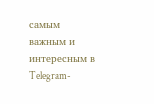самым важным и интересным в Telegram-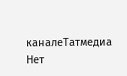каналеТатмедиа
Нет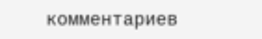комментариев